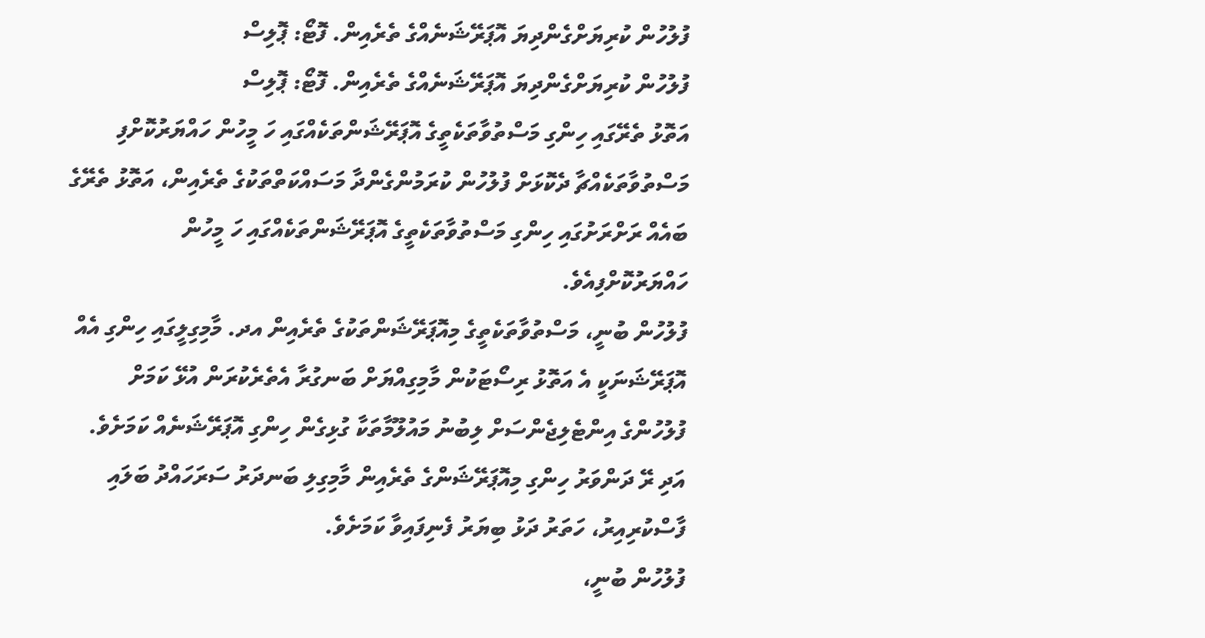ފުލުހުން ކުރިޔަށްގެންދިޔަ އޮޕަރޭޝަނެއްގެ ތެރެއިން. ފޮޓޯ: ޕޮލިސް
ފުލުހުން ކުރިޔަށްގެންދިޔަ އޮޕަރޭޝަނެއްގެ ތެރެއިން. ފޮޓޯ: ޕޮލިސް
އަތޮޅު ތެރޭގައި ހިންގި މަސްތުވާތަކެތީގެ އޮޕަރޭޝަންތަކެއްގައި ހަ މީހުން ހައްޔަރުކޮށްފި
މަސްތުވާތަކެއްޗާ ދެކޮޅަށް ފުލުހުން ކުރަމުންގެންދާ މަސައްކަތްތަކުގެ ތެރެއިން، އަތޮޅު ތެރޭގެ ބައެއް ރަށްރަށުގައި ހިންގި މަސްތުވާތަކެތީގެ އޮޕަރޭޝަންތަކެއްގައި ހަ މީހުން ހައްޔަރުކޮށްފިއެވެ.
ފުލުހުން ބުނީ، މަސްތުވާތަކެތީގެ މިއޮޕަރޭޝަންތަކުގެ ތެރެއިން އދ. މާމިގިލީގައި ހިންގި އެއް އޮޕަރޭޝަނަކީ އެ އަތޮޅު ރިސޯޓަކުން މާމިގިއްޔަށް ބަނގުރާ އެތެރެކުރަން އުޅޭ ކަމަށް ފުލުހުންގެ އިންޓެލިޖެންސަށް ލިބުނު މައުލޫމާތަކާ ގުޅިގެން ހިންގި އޮޕަރޭޝަނެއް ކަމަށެވެ. އަދި ރޭ ދަންވަރު ހިންގި މިއޮޕަރޭޝަންގެ ތެރެއިން މާމިގިލި ބަނދަރު ސަރަހައްދު ބަލައި ފާސްކުރިއިރު، ހަތަރު ދަޅު ބިޔަރު ފެނިފައިވާ ކަމަށެވެ.
ފުލުހުން ބުނީ،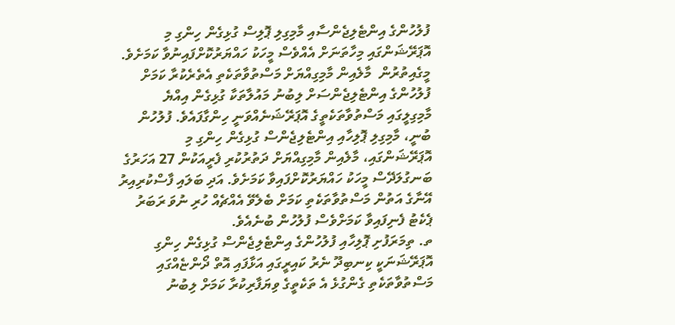ފުލުހުންގެ އިންޓެލިޖެންސާއި މާމިގިލި ޕޮލިސް ގުޅިގެން ހިންގި މި އޮޕަރޭޝަންގައި މިހާތަނަށް އެއްވެސް މީހަކު ހައްޔަރުކޮށްފައިނުވާ ކަމަށެވެ.
މީގެއިތުރުން  މާލެއިން މާމިގިއްޔަށް މަސްތުވާތަކެތި އެތެރެކުރާ ކަމަށް ފުލުހުންގެ އިންޓެލިޖެންސަށް ލިބުނު މައުލާތަކާ ގުޅިގެން އިއްޔެ މާމިގިލީގައި މަސްތުވާތަކެތީގެ އޮޕަރޭޝަނެއްވަނީ ހިންގާފައެވެ. ފުލުހުން ބުނީ، މާމިގިލި ޕޮލިހާއި އިންޓެލިޖެންސް ގުޅިގެން ހިންގި މި އޮޕަރޭޝަންގައި، މާލެއިން މާމިގިއްޔަށް ދަތުރުކުރި ފެރީއަކުން 27 އަހަރުގެ ބަނގުލަދޭސް މީހަކު ހައްޔަރުކޮށްފައިވާ ކަމަށެވެ. އަދި ބަލައި ފާސްކުރިއިރު އޭނާގެ އަތުން މަސްތުވާތަކެތި ކަމަށް ބެލެވޭ އެއްޗެއް ހުރި ނުވަ ރަބަރު ޕެކެޓު ފެނިފައިވާ ކަމަށްވެސް ފުލުހުން ބުނެއެވެ.
ތ. ތިމަރަފުށި ޕޮލިހާއި ފުލުހުންގެ އިންޓެލިޖެންސް ގުޅިގެން ހިންގި އޮޕަރޭޝަނަކީ ކިނބިދޫ ނެރު ކައިރީގައި އަޅާފައި އޮތް ދޯންޏެއްގައި މަސްތުވާތަކެތި ގެންގުޅެ އެ ތަކެތީގެ ވިޔަފާރިކުރާ ކަމަށް ލިބުނު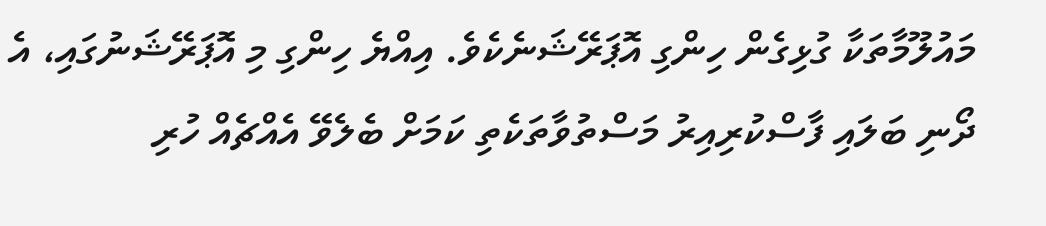މައުލޫމާތަކާ ގުޅިގެން ހިންގި އޮޕަރޭޝަނެކެވެ. އިއްޔެ ހިންގި މި އޮޕަރޭޝަނުގައި، އެ ދޯނި ބަލައި ފާސްކުރިއިރު މަސްތުވާތަކެތި ކަމަށް ބެލެވޭ އެއްޗެއް ހުރި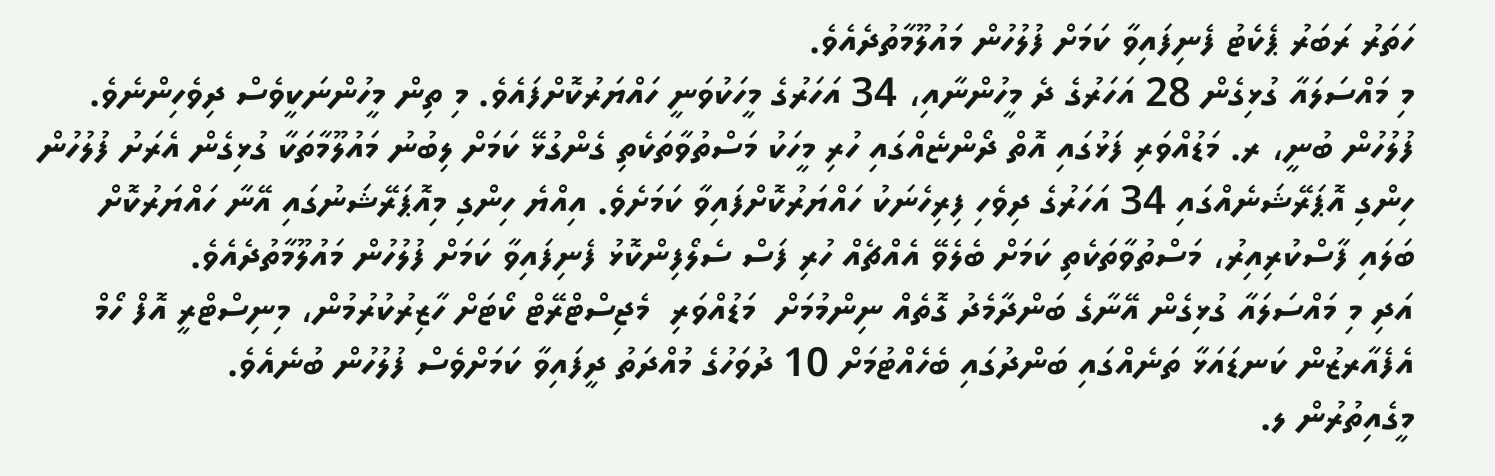ހަތަރު ރަބަރު ޕެކެޓު ފެނިފައިވާ ކަމަށް ފުލުހުން މައުލޫމާތުދެއެވެ.
މި މައްސަލައާ ގުޅިގެން 28 އަހަރުގެ ދެ މީހުންނާއި، 34 އަހަރުގެ މީހަކުވަނީ ހައްޔަރުކޮށްފައެވެ. މި ތިން މީހުންނަކީވެސް ދިވެހިންނެވެ.
ފުލުހުން ބުނީ، ރ. މަޑުއްވަރި ފަޅުގައި އޮތް ދޯންޏެއްގައި ހުރި މީހަކު މަސްތުވާތަކެތި ގެންގުޅޭ ކަމަށް ލިބުނު މައުލޫމާތަކާ ގުޅިގެން އެރަށު ފުލުހުން ހިންގި އޮޕަރޭޝަނެއްގައި 34 އަހަރުގެ ދިވެހި ފިރިހެނަކު ހައްޔަރުކޮށްފައިވާ ކަމަށެވެ. އިއްޔެ ހިންގި މިއޮޕަރޭޝަނުގައި އޭނާ ހައްޔަރުކޮށް ބަލައި ފާސްކުރިއިރު، މަސްތުވާތަކެތި ކަމަށް ބެލެވޭ އެއްޗެއް ހުރި ފަސް ސެލޯފިންކޮޅު ފެނިފައިވާ ކަމަށް ފުލުހުން މައުލޫމާތުދެއެވެ.
އަދި މި މައްސަލައާ ގުޅިގެން އޭނާގެ ބަންދާމެދު ގޮތެއް ނިންމުމަށް  މަޑުއްވަރި  މެޖިސްޓްރޭޓް ކޯޓަށް ހާޒިރުކުރުމުން، މިނިސްޓްރީ އޮފް ހޯމް އެފެއާރޒުން ކަނޑައަޅާ ތަނެއްގައި ބަންދުގައި ބެހެއްޓުމަށް 10 ދުވަހުގެ މުއްދަތު ދީފައިވާ ކަމަށްވެސް ފުލުހުން ބުނެއެވެ.
މީގެއިތުރުން ލ.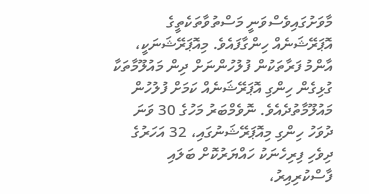މާވަށުގައިވެސްވަނީ މަސްތުވާތަކެތީގެ އޮޕަރޭޝަނެއް ހިންގާފައެވެ. މިއޮޕަރޭޝަނަކީ، އާންމު ފަރާތަކުން ފުލުހުންނަށް ދިން މައުލޫމާތަކާ ގުޅިގެން ހިންގި އޮޕަރޭޝަނެއް ކަމަށް ފުލުހުން މައުލޫމާތުދެއެވެ. ނޮވެމްބަރު މަހުގެ 30 ވަނަ ދުވަހު ހިންގި މިއޮޕަރޭޝަނުގައި، 32 އަހަރުގެ ދިވެހި ފިރިހެނަކު ހައްޔަރުކޮށް ބަލައި ފާސްކުރިއިރު،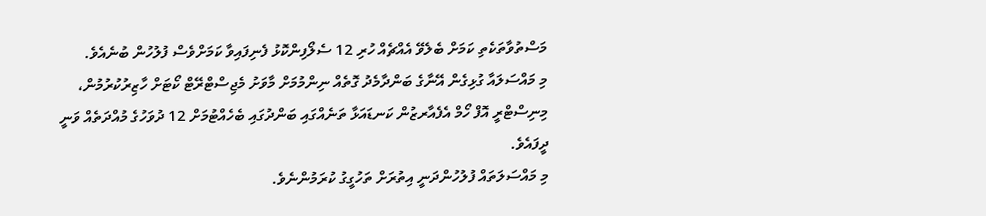މަސްތުވާތަކެތި ކަމަށް ބެލެވޭ އެއްޗެއް ހުރި 12 ސެލޯފިންކޮޅު ފެނިފައިވާ ކަމަށްވެސް ފުލުހުން ބުނެއެވެ.
މި މައްސަލައާ ގުޅިގެން އޭނާގެ ބަންދާމެދު ގޮތެއް ނިންމުމަށް މާވަށު މެޖިސްޓްރޭޓް ކޯޓަށް ހާޒިރުކުރުމުން، މިނިސްޓްރީ އޮފް ހޯމް އެފެއާރޒުން ކަނޑައަޅާ ތަނެއްގައި ބަންދުގައި ބެހެއްޓުމަށް 12 ދުވަހުގެ މުއްދަތެއް ވަނީ ދީފައެވެ.
މި މައްސަލަތައް ފުލުހުންދަނީ އިތުރަށް ތަހުގީގު ކުރަމުންނެވެ.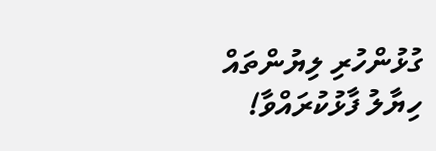ގުޅުންހުރި ލިޔުންތައް
ހިޔާލު ފާޅުކުރައްވާ!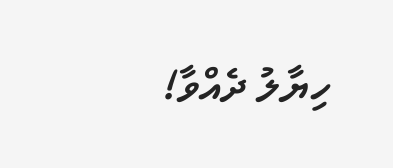ހިޔާލު ދެއްވާ!